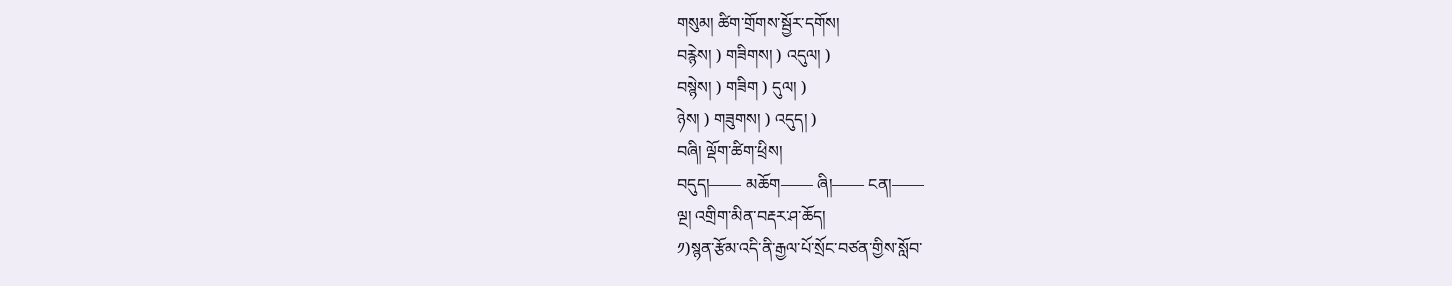གསུམ། ཚིག་གྲོགས་སྦྱོར་དགོས།
བརྙེས། ) གཟིགས། ) འདུལ། )
བསྙེས། ) གཟིག ) དུལ། )
ཉེས། ) གཟུགས། ) འདུད། )
བཞི། ལྡོག་ཚིག་ཕྲིས།
བདུད།—— མཆོག—— ཞི།—— ངན།——
ལྔ། འགྲིག་མིན་བརྡར་ཤ་ཆོད།
༡)སྙན་རྩོམ་འདི་ནི་རྒྱལ་པོ་སྲོང་བཙན་གྱིས་སློབ་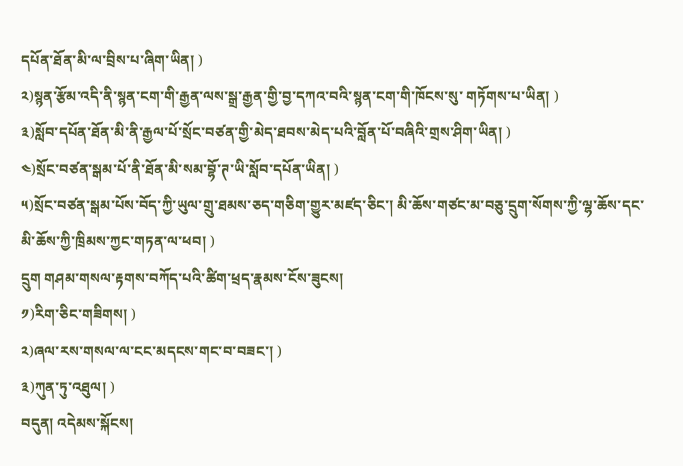དཔོན་ཐོན་མི་ལ་བྲིས་པ་ཞིག་ཡིན། )
༢)སྙན་རྩོམ་འདི་ནི་སྙན་ངག་གི་རྒྱན་ལས་སྒྲ་རྒྱན་གྱི་བྱ་དཀའ་བའི་སྙན་ངག་གི་ཁོངས་སུ་ གཏོགས་པ་ཡིན། )
༣)སློབ་དཔོན་ཐོན་མི་ནི་རྒྱལ་པོ་སྲོང་བཙན་གྱི་མེད་ཐབས་མེད་པའི་བློན་པོ་བཞིའི་གྲས་ཤིག་ཡིན། )
༤)སྲོང་བཙན་སྒམ་པོ་ནི་ཐོན་མི་སམ་བྷོ་ཊ་ཡི་སློབ་དཔོན་ཡིན། )
༥)སྲོང་བཙན་སྒམ་པོས་བོད་ཀྱི་ཡུལ་གྲུ་ཐམས་ཅད་གཅིག་གྱུར་མཛད་ཅིང་། མི་ཆོས་གཙང་མ་བཅུ་དྲུག་སོགས་ཀྱི་ལྷ་ཆོས་དང་མི་ཆོས་ཀྱི་ཁྲིམས་ཀྱང་གཏན་ལ་ཕབ། )
དྲུག གཤམ་གསལ་རྟགས་བཀོད་པའི་ཚིག་ཕྲད་རྣམས་ངོས་ཟུངས།
༡)རིག་ཅིང་གཟིགས། )
༢)ཞལ་རས་གསལ་ལ་ངང་མདངས་གང་བ་བཟང་། )
༣)ཀུན་ཏུ་འཐུལ། )
བདུན། འདེམས་སྐོངས།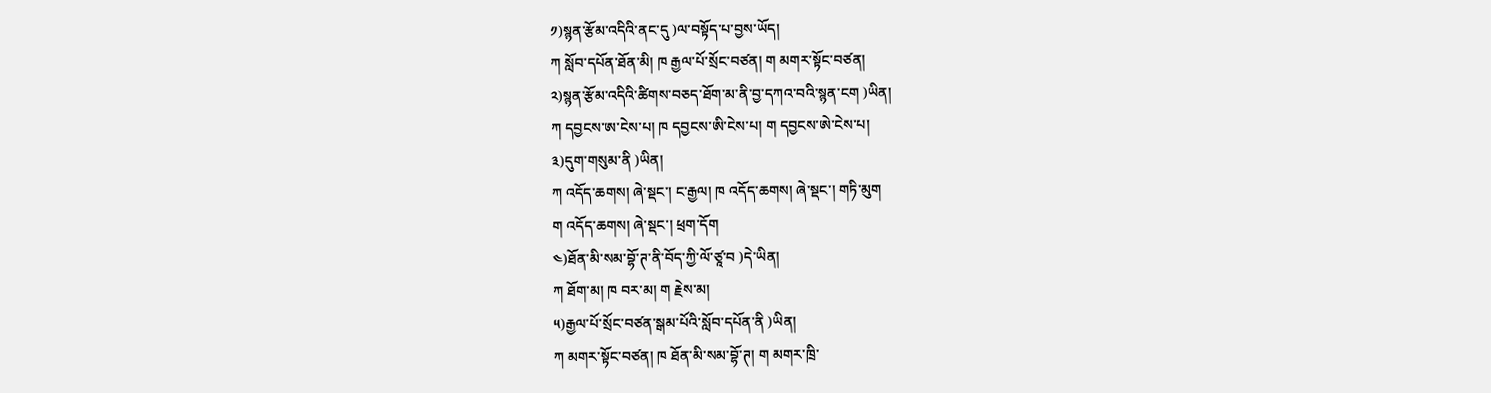༡)སྙན་རྩོམ་འདིའི་ནང་དུ )ལ་བསྟོད་པ་བྱས་ཡོད།
ཀ སློབ་དཔོན་ཐོན་མི། ཁ རྒྱལ་པོ་སྲོང་བཙན། ག མགར་སྟོང་བཙན།
༢)སྙན་རྩོམ་འདིའི་ཚིགས་བཅད་ཐོག་མ་ནི་བྱ་དཀའ་བའི་སྙན་ངག )ཡིན།
ཀ དབྱངས་ཨ་ངེས་པ། ཁ དབྱངས་ཨི་ངེས་པ། ག དབྱངས་ཨེ་ངེས་པ།
༣)དུག་གསུམ་ནི )ཡིན།
ཀ འདོད་ཆགས། ཞེ་སྡང་། ང་རྒྱལ། ཁ འདོད་ཆགས། ཞེ་སྡང་། གཏི་མུག
ག འདོད་ཆགས། ཞེ་སྡང་། ཕྲག་དོག
༤)ཐོན་མི་སམ་བྷོ་ཊ་ནི་བོད་ཀྱི་ལོ་ཙཱ་བ )དེ་ཡིན།
ཀ ཐོག་མ། ཁ བར་མ། ག རྗེས་མ།
༥)རྒྱལ་པོ་སྲོང་བཙན་སྒམ་པོའི་སློབ་དཔོན་ནི )ཡིན།
ཀ མགར་སྟོང་བཙན། ཁ ཐོན་མི་སམ་བྷོ་ཊ། ག མགར་ཁྲི་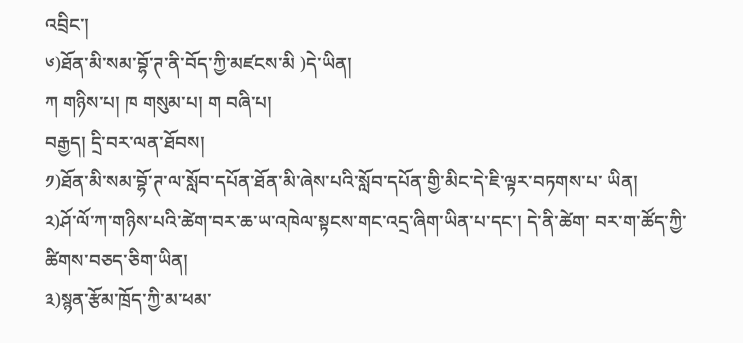འབྲིང་།
༦)ཐོན་མི་སམ་བྷོ་ཊ་ནི་བོད་ཀྱི་མཛངས་མི )དེ་ཡིན།
ཀ གཉིས་པ། ཁ གསུམ་པ། ག བཞི་པ།
བརྒྱད། དྲི་བར་ལན་ཐོབས།
༡)ཐོན་མི་སམ་བྷོ་ཊ་ལ་སློབ་དཔོན་ཐོན་མི་ཞེས་པའི་སློབ་དཔོན་གྱི་མིང་དེ་ཇི་ལྟར་བཏགས་པ་ ཡིན།
༢)ཤོ་ལོ་ཀ་གཉིས་པའི་ཚེག་བར་ཆ་ཡ་འཁེལ་སྟངས་གང་འདྲ་ཞིག་ཡིན་པ་དང་། དེ་ནི་ཚེག་ བར་ག་ཚོད་ཀྱི་ཚིགས་བཅད་ཅིག་ཡིན།
༣)སྙན་རྩོམ་ཁྲོད་ཀྱི་མ་ཕམ་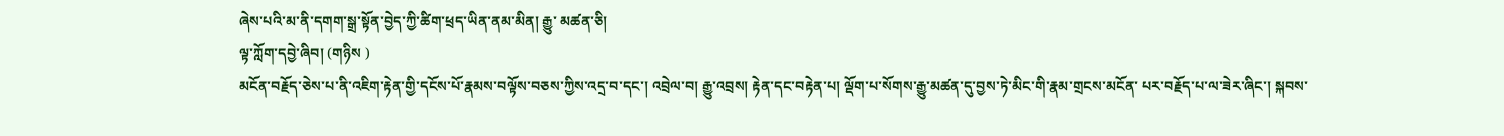ཞེས་པའི་མ་ནི་དགག་སྒྲ་སྟོན་བྱེད་ཀྱི་ཚིག་ཕྲད་ཡིན་ནམ་མིན། རྒྱུ་ མཚན་ཅི།
ལྟ་ཀློག་དབྱེ་ཞིབ། (གཉིས )
མངོན་བརྗོད་ཅེས་པ་ནི་འཇིག་རྟེན་གྱི་དངོས་པོ་རྣམས་བལྟོས་བཅས་ཀྱིས་འདྲ་བ་དང་། འབྲེལ་བ། རྒྱུ་འབྲས། རྟེན་དང་བརྟེན་པ། ལྡོག་པ་སོགས་རྒྱུ་མཚན་དུ་བྱས་ཏེ་མིང་གི་རྣམ་གྲངས་མངོན་ པར་བརྗོད་པ་ལ་ཟེར་ཞིང་། སྐབས་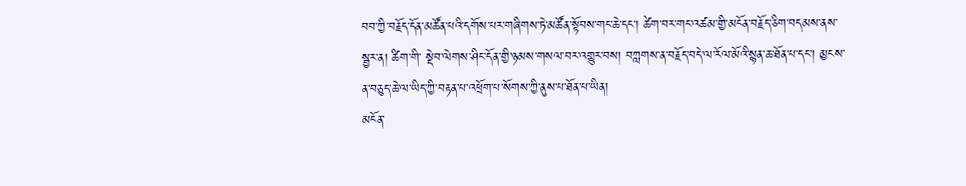བབ་ཀྱི་བརྗོད་དོན་མཚོན་པའི་དགོས་པར་གཞིགས་ཏེ་མཚོན་སྟོབས་གང་ཆེ་དང་། ཚེག་བར་གང་འཚམ་གྱི་མངོན་བརྗོད་ཅིག་བདམས་ནས་སྦྱར་ན། ཚིག་གི་ སྡེབ་ལེགས་ཤིང་དོན་གྱི་ཉམས་གསལ་བར་འགྱུར་བས། བཀླགས་ན་བརྗོད་བདེ་ལ་རོལ་མོའི་སྙན་ཆ་ཐོན་པ་དང་། མྱངས་ན་བཅུད་ཆེ་ལ་ཡིད་ཀྱི་བརྟན་པ་འཕྲོག་པ་སོགས་ཀྱི་ནུས་པ་ཐོན་པ་ཡིན།
མངོན་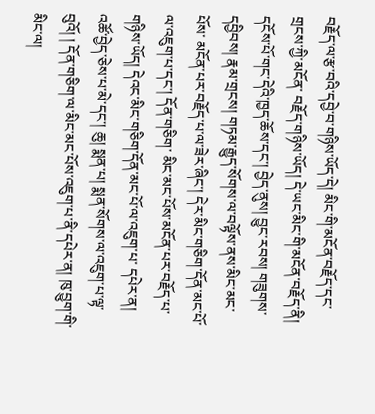བརྗོད་ལ་རྩ་བའི་དབྱེ་བ་གཉིས་ཡོད་དེ། མིང་གི་མངོན་བརྗོད་དང་གྲངས་ཀྱི་མངོན་ བརྗོད་གཉིས་ཡོད། དེ་ཡང་མིང་གི་མངོན་བརྗོད་ནི། དངོས་པོ་གང་དེའི་ཁྱད་ཆོས་དང་། བྱེད་ནུས། བྱུང་རབས། གཟུགས་དབྱིབས། རྣམ་གྲངས། གཏམ་རྒྱུད་སོགས་ལ་བལྟོས་ནས་མིང་མང་པོས་ མངོན་པར་བརྗོད་པ་ལ་ཟེར་ཞིང་། དེར་མིང་གཅིག་དོན་མང་པོ་ལ་འཇུག་པ་དང་། དོན་གཅིག་ མིང་མང་པོས་མངོན་པར་བརྗོད་པ་གཉིས་ཡོད། དེའང་མིང་གཅིག་དོན་མང་པོ་ལ་འཇུག་པ་ དཔེར་ན། འཚོ་བྱེད་ཅེས་པ་མེ་དང་། ཆུ། སྨན་པ། སྨན་སོགས་ལ་འཇུག་པ་ལྟ་བུའོ། ། དོན་གཅིག་ལ་མིང་མང་པོས་འཇུག་པ་ནི་དཔེར་ན། ཁུ་བྱུག་གི་མིང་ལ།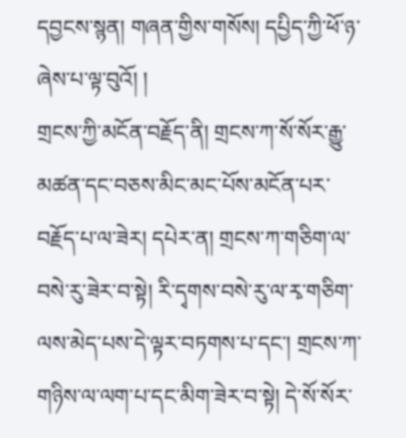དབྱངས་སྙན། གཞན་གྱིས་གསོས། དཔྱིད་ཀྱི་ཕོ་ཉ་ཞེས་པ་ལྟ་བུའོ། །
གྲངས་ཀྱི་མངོན་བརྗོད་ནི། གྲངས་ཀ་སོ་སོར་རྒྱུ་མཚན་དང་བཅས་མིང་མང་པོས་མངོན་པར་ བརྗོད་པ་ལ་ཟེར། དཔེར་ན། གྲངས་ཀ་གཅིག་ལ་བསེ་རུ་ཟེར་བ་སྟེ། རི་དྭགས་བསེ་རུ་ལ་རྭ་གཅིག་ལས་མེད་པས་དེ་ལྟར་བཏགས་པ་དང་། གྲངས་ཀ་གཉིས་ལ་ལག་པ་དང་མིག་ཟེར་བ་སྟེ། དེ་སོ་སོར་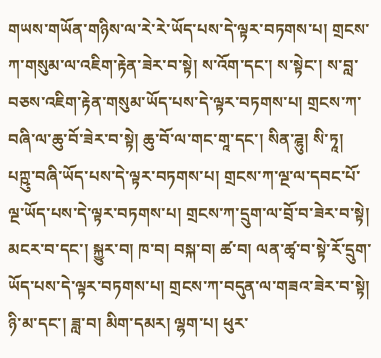གཡས་གཡོན་གཉིས་ལ་རེ་རེ་ཡོད་པས་དེ་ལྟར་བཏགས་པ། གྲངས་ཀ་གསུམ་ལ་འཇིག་རྟེན་ཟེར་བ་སྟེ། ས་འོག་དང་། ས་སྟེང་། ས་བླ་བཅས་འཇིག་རྟེན་གསུམ་ཡོད་པས་དེ་ལྟར་བཏགས་པ། གྲངས་ཀ་བཞི་ལ་ཆུ་བོ་ཟེར་བ་སྟེ། ཆུ་བོ་ལ་གང་གཱ་དང་། སིན་ཌྷུ། སི་ཏཱ། པཀྵུ་བཞི་ཡོད་པས་དེ་ལྟར་བཏགས་པ། གྲངས་ཀ་ལྔ་ལ་དབང་པོ་ལྔ་ཡོད་པས་དེ་ལྟར་བཏགས་པ། གྲངས་ཀ་དྲུག་ལ་བྲོ་བ་ཟེར་བ་སྟེ། མངར་བ་དང་། སྐྱུར་བ། ཁ་བ། བསྐ་བ། ཚ་བ། ལན་ཚྭ་བ་སྟེ་རོ་དྲུག་ཡོད་པས་དེ་ལྟར་བཏགས་པ། གྲངས་ཀ་བདུན་ལ་གཟའ་ཟེར་བ་སྟེ། ཉི་མ་དང་། ཟླ་བ། མིག་དམར། ལྷག་པ། ཕུར་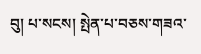བུ། པ་སངས། སྤེན་པ་བཅས་གཟའ་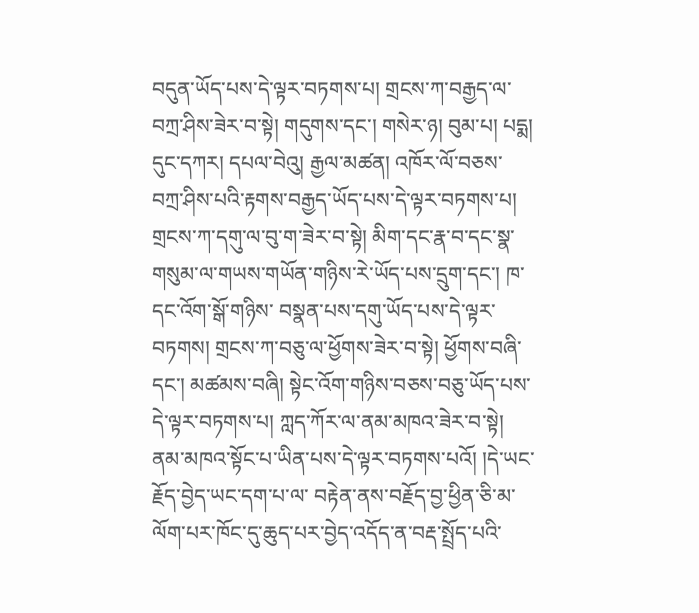བདུན་ཡོད་པས་དེ་ལྟར་བཏགས་པ། གྲངས་ཀ་བརྒྱད་ལ་བཀྲ་ཤིས་ཟེར་བ་སྟེ། གདུགས་དང་། གསེར་ཉ། བུམ་པ། པདྨ། དུང་དཀར། དཔལ་བེའུ། རྒྱལ་མཚན། འཁོར་ལོ་བཅས་ བཀྲ་ཤིས་པའི་རྟགས་བརྒྱད་ཡོད་པས་དེ་ལྟར་བཏགས་པ། གྲངས་ཀ་དགུ་ལ་བུ་ག་ཟེར་བ་སྟེ། མིག་དང་རྣ་བ་དང་སྣ་གསུམ་ལ་གཡས་གཡོན་གཉིས་རེ་ཡོད་པས་དྲུག་དང་། ཁ་དང་འོག་སྒོ་གཉིས་ བསྣན་པས་དགུ་ཡོད་པས་དེ་ལྟར་བཏགས། གྲངས་ཀ་བཅུ་ལ་ཕྱོགས་ཟེར་བ་སྟེ། ཕྱོགས་བཞི་དང་། མཚམས་བཞི། སྟེང་འོག་གཉིས་བཅས་བཅུ་ཡོད་པས་དེ་ལྟར་བཏགས་པ། ཀླད་ཀོར་ལ་ནམ་མཁའ་ཟེར་བ་སྟེ། ནམ་མཁའ་སྟོང་པ་ཡིན་པས་དེ་ལྟར་བཏགས་པའོ། །དེ་ཡང་རྗོད་བྱེད་ཡང་དག་པ་ལ་ བརྟེན་ནས་བརྗོད་བྱ་ཕྱིན་ཅི་མ་ལོག་པར་ཁོང་དུ་ཆུད་པར་བྱེད་འདོད་ན་བརྡ་སྤྲོད་པའི་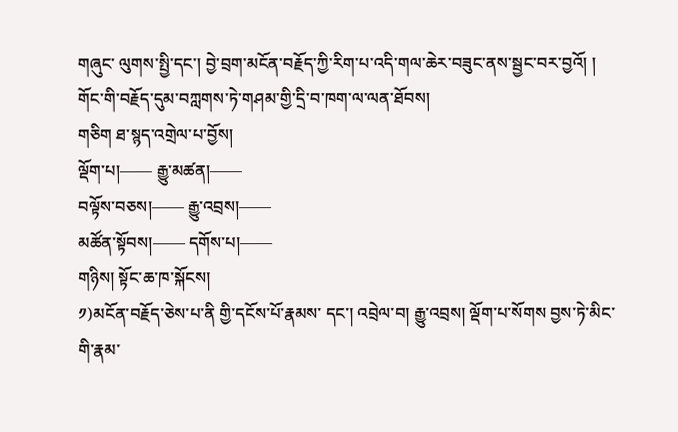གཞུང་ ལུགས་སྤྱི་དང་། བྱེ་བྲག་མངོན་བརྗོད་ཀྱི་རིག་པ་འདི་གལ་ཆེར་བཟུང་ནས་སྦྱང་བར་བྱའོ། །
གོང་གི་བརྗོད་དུམ་བཀླགས་ཏེ་གཤམ་གྱི་དྲི་བ་ཁག་ལ་ལན་ཐོབས།
གཅིག ཐ་སྙད་འགྲེལ་པ་བྱོས།
ལྡོག་པ།—— རྒྱུ་མཚན།——
བལྟོས་བཅས།—— རྒྱུ་འབྲས།——
མཚོན་སྟོབས།—— དགོས་པ།——
གཉིས། སྟོང་ཆ་ཁ་སྐོངས།
༡)མངོན་བརྗོད་ཅེས་པ་ནི གྱི་དངོས་པོ་རྣམས་ དང་། འབྲེལ་བ། རྒྱུ་འབྲས། ལྡོག་པ་སོགས བྱས་ཏེ་མིང་གི་རྣམ་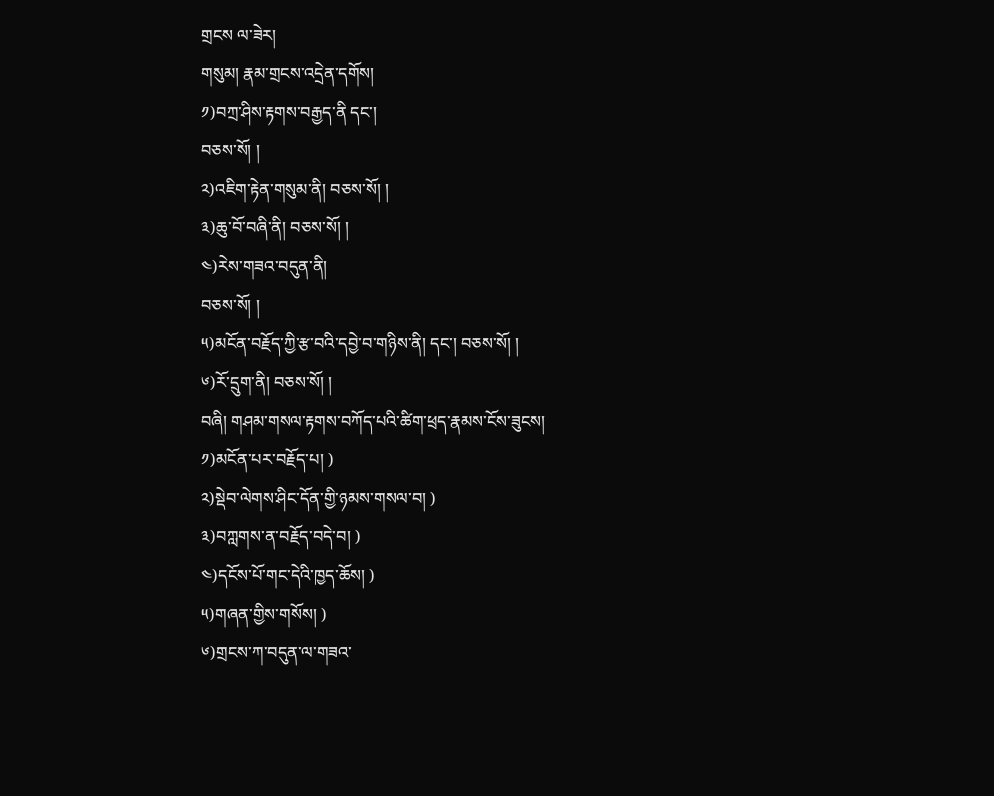གྲངས ལ་ཟེར།
གསུམ། རྣམ་གྲངས་འདྲེན་དགོས།
༡)བཀྲ་ཤིས་རྟགས་བརྒྱད་ནི དང་།
བཅས་སོ། །
༢)འཇིག་རྟེན་གསུམ་ནི། བཅས་སོ། །
༣)ཆུ་བོ་བཞི་ནི། བཅས་སོ། །
༤)རེས་གཟའ་བདུན་ནི།
བཅས་སོ། །
༥)མངོན་བརྗོད་ཀྱི་རྩ་བའི་དབྱེ་བ་གཉིས་ནི། དང་། བཅས་སོ། །
༦)རོ་དྲུག་ནི། བཅས་སོ། །
བཞི། གཤམ་གསལ་རྟགས་བཀོད་པའི་ཚིག་ཕྲད་རྣམས་ངོས་ཟུངས།
༡)མངོན་པར་བརྗོད་པ། )
༢)སྡེབ་ལེགས་ཤིང་དོན་གྱི་ཉམས་གསལ་བ། )
༣)བཀླགས་ན་བརྗོད་བདེ་བ། )
༤)དངོས་པོ་གང་དེའི་ཁྱད་ཆོས། )
༥)གཞན་གྱིས་གསོས། )
༦)གྲངས་ཀ་བདུན་ལ་གཟའ་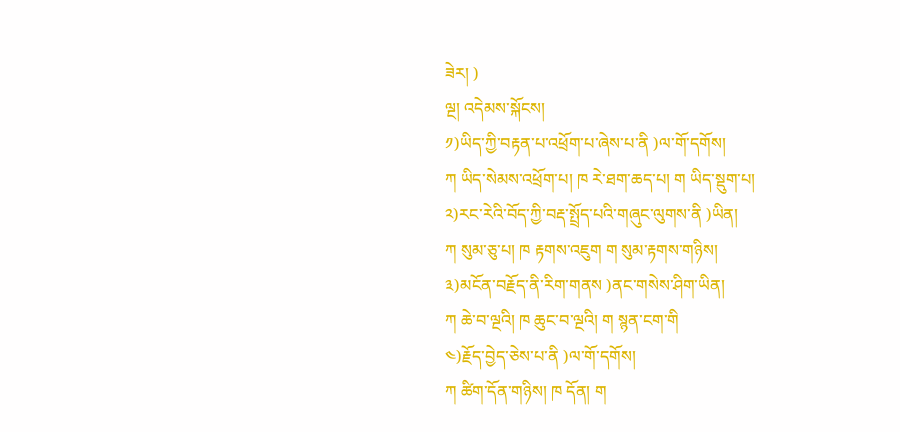ཟེར། )
ལྔ། འདེམས་སྐོངས།
༡)ཡིད་ཀྱི་བརྟན་པ་འཕྲོག་པ་ཞེས་པ་ནི )ལ་གོ་དགོས།
ཀ ཡིད་སེམས་འཕྲོག་པ། ཁ རེ་ཐག་ཆད་པ། ག ཡིད་སྡུག་པ།
༢)རང་རེའི་བོད་ཀྱི་བརྡ་སྤྲོད་པའི་གཞུང་ལུགས་ནི )ཡིན།
ཀ སུམ་ཅུ་པ། ཁ རྟགས་འཇུག ག སུམ་རྟགས་གཉིས།
༣)མངོན་བརྗོད་ནི་རིག་གནས )ནང་གསེས་ཤིག་ཡིན།
ཀ ཆེ་བ་ལྔའི། ཁ ཆུང་བ་ལྔའི། ག སྙན་ངག་གི
༤)རྗོད་བྱེད་ཅེས་པ་ནི )ལ་གོ་དགོས།
ཀ ཚིག་དོན་གཉིས། ཁ དོན། ག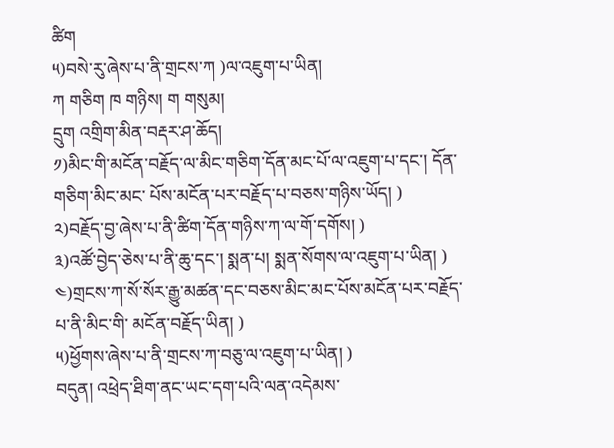ཚིག
༥)བསེ་རུ་ཞེས་པ་ནི་གྲངས་ཀ )ལ་འཇུག་པ་ཡིན།
ཀ གཅིག ཁ གཉིས། ག གསུམ།
དྲུག འགྲིག་མིན་བརྡར་ཤ་ཆོད།
༡)མིང་གི་མངོན་བརྗོད་ལ་མིང་གཅིག་དོན་མང་པོ་ལ་འཇུག་པ་དང་། དོན་གཅིག་མིང་མང་ པོས་མངོན་པར་བརྗོད་པ་བཅས་གཉིས་ཡོད། )
༢)བརྗོད་བྱ་ཞེས་པ་ནི་ཚིག་དོན་གཉིས་ཀ་ལ་གོ་དགོས། )
༣)འཚོ་བྱེད་ཅེས་པ་ནི་ཆུ་དང་། སྨན་པ། སྨན་སོགས་ལ་འཇུག་པ་ཡིན། )
༤)གྲངས་ཀ་སོ་སོར་རྒྱུ་མཚན་དང་བཅས་མིང་མང་པོས་མངོན་པར་བརྗོད་པ་ནི་མིང་གི་ མངོན་བརྗོད་ཡིན། )
༥)ཕྱོགས་ཞེས་པ་ནི་གྲངས་ཀ་བཅུ་ལ་འཇུག་པ་ཡིན། )
བདུན། འཕྲེད་ཐིག་ནང་ཡང་དག་པའི་ལན་འདེམས་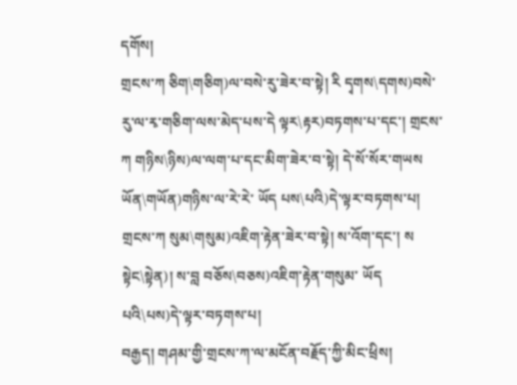དགོས།
གྲངས་ཀ ཅིག\གཅིག)ལ་བསེ་རུ་ཟེར་བ་སྟེ། རི དྭགས\དགས)བསེ་རུ་ལ་རྭ་གཅིག་ལས་མེད་པས་དེ ལྟར\རྟར)བཏགས་པ་དང་། གྲངས་ཀ གཉིས\ཉིས)ལ་ལག་པ་དང་མིག་ཟེར་བ་སྟེ། དེ་སོ་སོར་གཡས ཡོན\གཡོན)གཉིས་ལ་རེ་རེ་ ཡོད པས\པའི)དེ་ལྟར་བཏགས་པ། གྲངས་ཀ སུམ\གསུམ)འཇིག་རྟེན་ཟེར་བ་སྟེ། ས་འོག་དང་། ས སྟེང\སྟེན)། ས་བླ བཅོས\བཅས)འཇིག་རྟེན་གསུམ་ ཡོད པའི\པས)དེ་ལྟར་བཏགས་པ།
བརྒྱད། གཤམ་གྱི་གྲངས་ཀ་ལ་མངོན་བརྗོད་ཀྱི་མིང་ཕྲིས།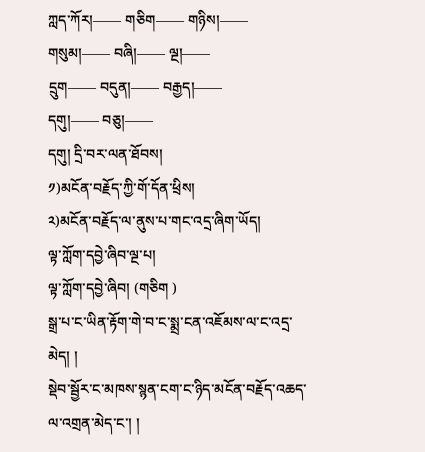ཀླད་ཀོར།—— གཅིག—— གཉིས།——
གསུམ།—— བཞི།—— ལྔ།——
དྲུག—— བདུན།—— བརྒྱད།——
དགུ།—— བཅུ།——
དགུ། དྲི་བར་ལན་ཐོབས།
༡)མངོན་བརྗོད་ཀྱི་གོ་དོན་ཕྲིས།
༢)མངོན་བརྗོད་ལ་ནུས་པ་གང་འདྲ་ཞིག་ཡོད།
ལྟ་ཀློག་དབྱེ་ཞིབ་ལྔ་པ།
ལྟ་ཀློག་དབྱེ་ཞིབ། (གཅིག )
སྒྲ་པ་ང་ཡིན་རྟོག་གེ་བ་ང་སྨྲ་ངན་འཇོམས་ལ་ང་འདྲ་མེད། །
སྡེབ་སྦྱོར་ང་མཁས་སྙན་ངག་ང་ཉིད་མངོན་བརྗོད་འཆད་ལ་འགྲན་མེད་ང་། །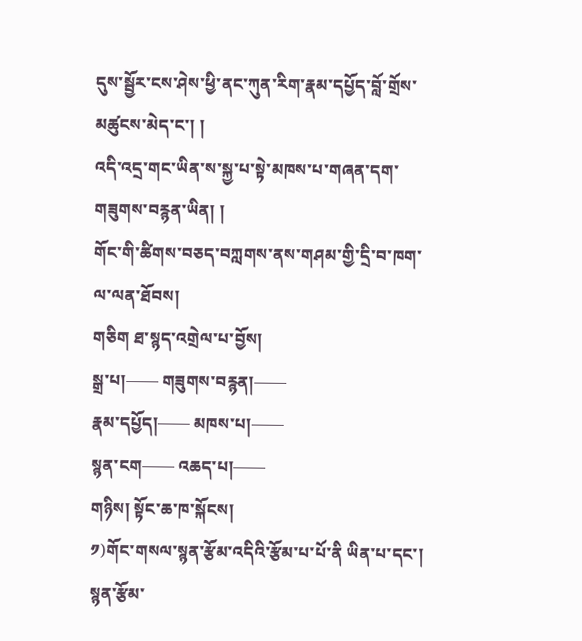དུས་སྦྱོར་ངས་ཤེས་ཕྱི་ནང་ཀུན་རིག་རྣམ་དཔྱོད་བློ་གྲོས་མཚུངས་མེད་ང་། །
འདི་འདྲ་གང་ཡིན་ས་སྐྱ་པ་སྟེ་མཁས་པ་གཞན་དག་གཟུགས་བརྙན་ཡིན། །
གོང་གི་ཚིགས་བཅད་བཀླགས་ནས་གཤམ་གྱི་དྲི་བ་ཁག་ལ་ལན་ཐོབས།
གཅིག ཐ་སྙད་འགྲེལ་པ་བྱོས།
སྒྲ་པ།—— གཟུགས་བརྙན།——
རྣམ་དཔྱོད།—— མཁས་པ།——
སྙན་ངག—— འཆད་པ།——
གཉིས། སྟོང་ཆ་ཁ་སྐོངས།
༡)གོང་གསལ་སྙན་རྩོམ་འདིའི་རྩོམ་པ་པོ་ནི ཡིན་པ་དང་། སྙན་རྩོམ་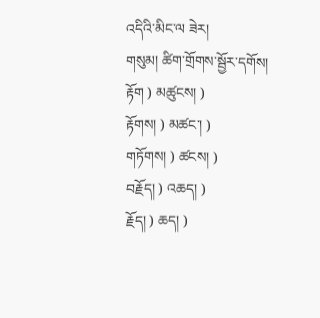འདིའི་མིང་ལ ཟེར།
གསུམ། ཚིག་གྲོགས་སྦྱོར་དགོས།
རྟོག ) མཚུངས། )
རྟོགས། ) མཚང་། )
གཏོགས། ) ཚངས། )
བརྗོད། ) འཆད། )
རྗོད། ) ཆད། )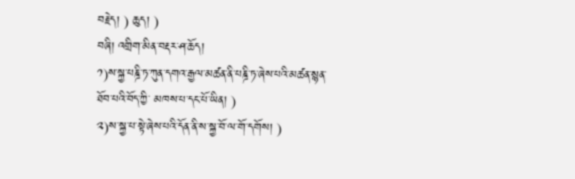བརྗེད། ) ཆུད། )
བཞི། འགྲིག་མིན་བརྡར་ཤ་ཆོད།
༡)ས་སྐྱ་པཎྜི་ཏ་ཀུན་དགའ་རྒྱལ་མཚན་ནི་པཎྜི་ཏ་ཞེས་པའི་མཚན་སྙན་ཐོབ་པའི་བོད་ཀྱི་ མཁས་པ་དང་པོ་ཡིན། )
༢)ས་སྐྱ་པ་སྟེ་ཞེས་པའི་དོན་ནི་ས་སྐྱ་བོ་ལ་གོ་དགོས། )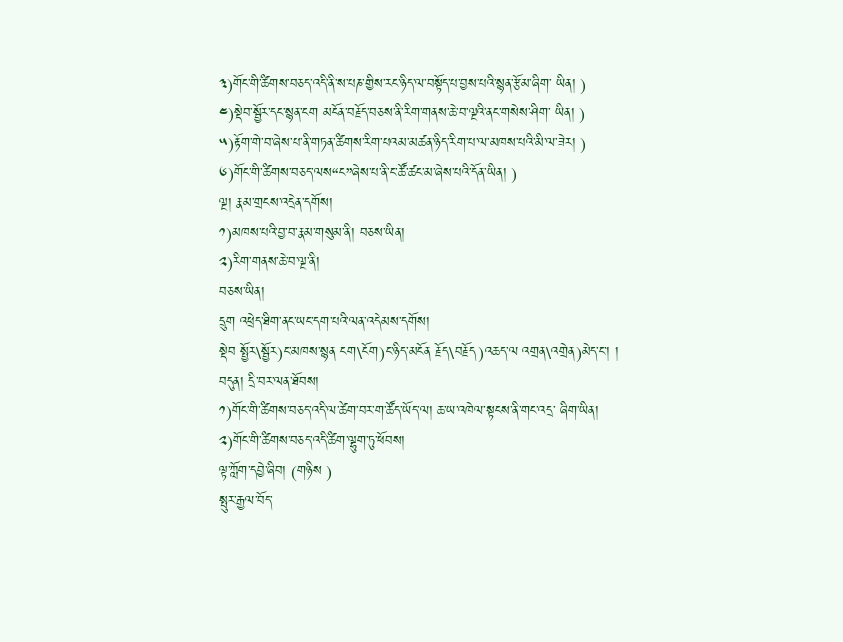༣)གོང་གི་ཚིགས་བཅད་འདི་ནི་ས་པཎ་གྱིས་རང་ཉིད་ལ་བསྟོད་པ་བྱས་པའི་སྙན་རྩོམ་ཞིག་ ཡིན། )
༤)སྡེབ་སྦྱོར་དང་སྙན་ངག མངོན་བརྗོད་བཅས་ནི་རིག་གནས་ཆེ་བ་ལྔའི་ནང་གསེས་ཤིག་ ཡིན། )
༥)རྟོག་གེ་བ་ཞེས་པ་ནི་གཏན་ཚིགས་རིག་པའམ་མཚན་ཉིད་རིག་པ་ལ་མཁས་པའི་མི་ལ་ཟེར། )
༦)གོང་གི་ཚིགས་བཅད་ལས“ང”ཞེས་པ་ནི་ང་ཚོ་ཚང་མ་ཞེས་པའི་དོན་ཡིན། )
ལྔ། རྣམ་གྲངས་འདྲེན་དགོས།
༡)མཁས་པའི་བྱ་བ་རྣམ་གསུམ་ནི། བཅས་ཡིན།
༢)རིག་གནས་ཆེ་བ་ལྔ་ནི།
བཅས་ཡིན།
དྲུག འཕྲེད་ཐིག་ནང་ཡང་དག་པའི་ལན་འདེམས་དགོས།
སྡེབ སྤྱོར\སྦྱོར)ང་མཁས་སྙན ངག\ངོག)ང་ཉིད་མངོན རྗོད\བརྗོད)འཆད་ལ འགྲན\འགྲེན)མེད་ང་། །
བདུན། དྲི་བར་ལན་ཐོབས།
༡)གོང་གི་ཚིགས་བཅད་འདི་ལ་ཚེག་བར་ག་ཚོད་ཡོད་ལ། ཆ་ཡ་འཁེལ་སྟངས་ནི་གང་འདྲ་ ཞིག་ཡིན།
༢)གོང་གི་ཚིགས་བཅད་འདི་ཚིག་ལྷུག་ཏུ་ཕོབས།
ལྟ་ཀློག་དབྱེ་ཞིབ། (གཉིས )
སྤུར་རྒྱལ་བོད་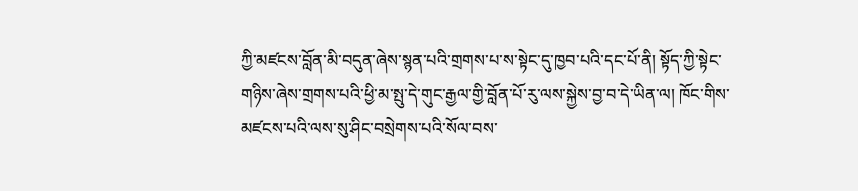ཀྱི་མཛངས་བློན་མི་བདུན་ཞེས་སྙན་པའི་གྲགས་པ་ས་སྟེང་དུ་ཁྱབ་པའི་དང་པོ་ནི། སྟོད་ཀྱི་སྟེང་གཉིས་ཞེས་གྲགས་པའི་ཕྱི་མ་སྤུ་དེ་གུང་རྒྱལ་གྱི་བློན་པོ་རུ་ལས་སྐྱེས་བྱ་བ་དེ་ཡིན་ལ། ཁོང་གིས་མཛངས་པའི་ལས་སུ་ཤིང་བསྲེགས་པའི་སོལ་བས་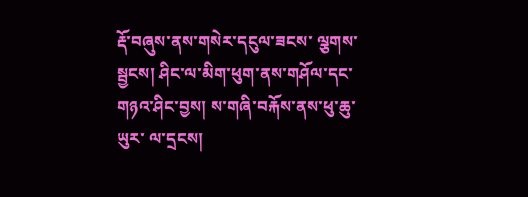རྡོ་བཞུས་ནས་གསེར་དངུལ་ཟངས་ ལྕགས་སྦྱངས། ཤིང་ལ་མིག་ཕུག་ནས་གཤོལ་དང་གཉའ་ཤིང་བྱས། ས་གཞི་བརྐོས་ནས་ཕུ་ཆུ་ཡུར་ ལ་དྲངས།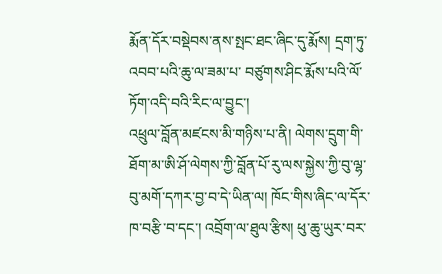རྨོན་དོར་བསྡེབས་ནས་སྤང་ཐང་ཞིང་དུ་རྨོས། དྲག་ཏུ་འབབ་པའི་ཆུ་ལ་ཟམ་པ་ བཙུགས་ཤིང་རྨོས་པའི་ལོ་ཏོག་འདི་བའི་རིང་ལ་བྱུང་།
འཕྲུལ་བློན་མཛངས་མི་གཉིས་པ་ནི། ལེགས་དྲུག་གི་ཐོག་མ་ཨི་ཤོ་ལེགས་ཀྱི་བློན་པོ་རུ་ལས་སྐྱེས་ཀྱི་བུ་ལྷ་བུ་མགོ་དཀར་བྱ་བ་དེ་ཡིན་ལ། ཁོང་གིས་ཞིང་ལ་དོར་ཁ་བརྩི་བ་དང་། འབྲོག་ལ་ཐུལ་རྩིས། ཕུ་ཆུ་ཡུར་བར་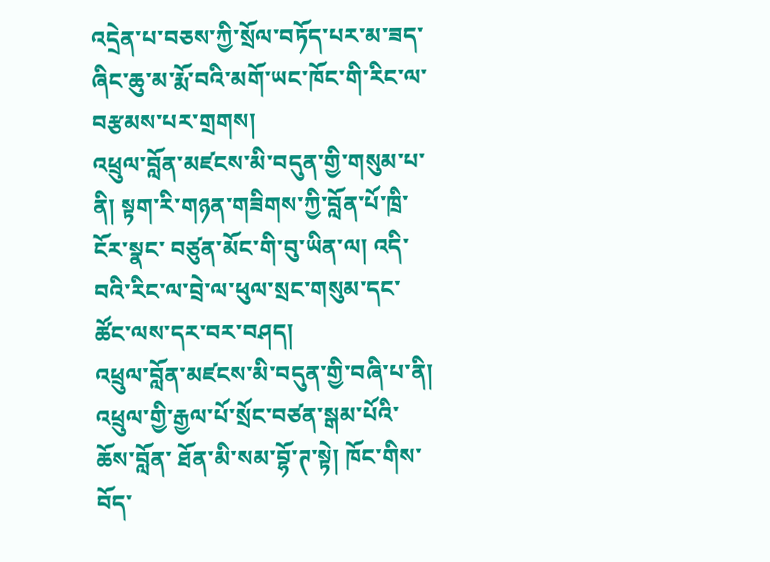འདྲེན་པ་བཅས་ཀྱི་སྲོལ་བཏོད་པར་མ་ཟད་ཞིང་ཆུ་མ་རྨོ་བའི་མགོ་ཡང་ཁོང་གི་རིང་ལ་བརྩམས་པར་གྲགས།
འཕྲུལ་བློན་མཛངས་མི་བདུན་གྱི་གསུམ་པ་ནི། སྟག་རི་གཉན་གཟིགས་ཀྱི་བློན་པོ་ཁྲི་ངོར་སྣང་ བཙུན་མོང་གི་བུ་ཡིན་ལ། འདི་བའི་རིང་ལ་བྲེ་ལ་ཕུལ་སྲང་གསུམ་དང་ཚོང་ལས་དར་བར་བཤད།
འཕྲུལ་བློན་མཛངས་མི་བདུན་གྱི་བཞི་པ་ནི། འཕྲུལ་གྱི་རྒྱལ་པོ་སྲོང་བཙན་སྒམ་པོའི་ཆོས་བློན་ ཐོན་མི་སམ་བྷོ་ཊ་སྟེ། ཁོང་གིས་བོད་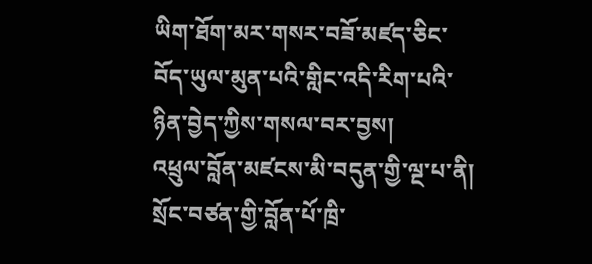ཡིག་ཐོག་མར་གསར་བཟོ་མཛད་ཅིང་བོད་ཡུལ་མུན་པའི་གླིང་འདི་རིག་པའི་ཉིན་བྱེད་ཀྱིས་གསལ་བར་བྱས།
འཕྲུལ་བློན་མཛངས་མི་བདུན་གྱི་ལྔ་པ་ནི། སྲོང་བཙན་གྱི་བློན་པོ་ཁྲི་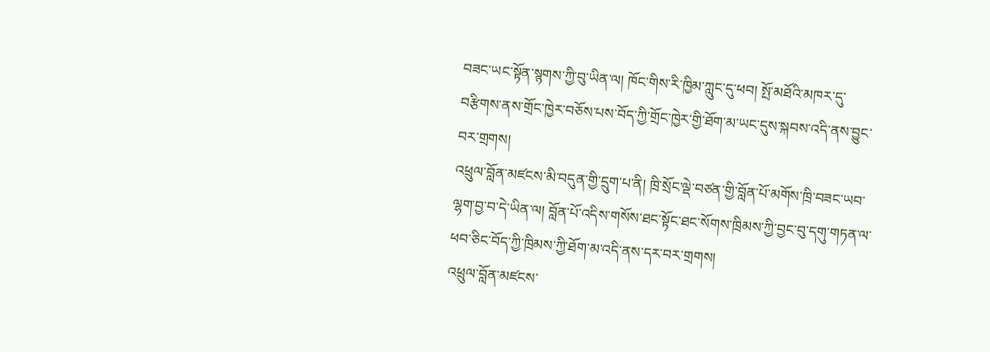བཟང་ཡང་སྟོན་སྙགས་ཀྱི་བུ་ཡིན་ལ། ཁོང་གིས་རི་ཁྱིམ་ཀླུང་དུ་ཕབ། སྤོ་མཐོའི་མཁར་དུ་བརྩིགས་ནས་གྲོང་ཁྱེར་བཅོས་པས་བོད་ཀྱི་གྲོང་ཁྱེར་གྱི་ཐོག་མ་ཡང་དུས་སྐབས་འདི་ནས་བྱུང་བར་གྲགས།
འཕྲུལ་བློན་མཛངས་མི་བདུན་གྱི་དྲུག་པ་ནི། ཁྲི་སྲོང་ལྡེ་བཙན་གྱི་བློན་པོ་མགོས་ཁྲི་བཟང་ཡབ་ལྷག་བྱ་བ་དེ་ཡིན་ལ། བློན་པོ་འདིས་གསོས་ཐང་སྟོང་ཐང་སོགས་ཁྲིམས་ཀྱི་བྱང་བུ་དགུ་གཏན་ལ་ ཕབ་ཅིང་བོད་ཀྱི་ཁྲིམས་ཀྱི་ཐོག་མ་འདི་ནས་དར་བར་གྲགས།
འཕྲུལ་བློན་མཛངས་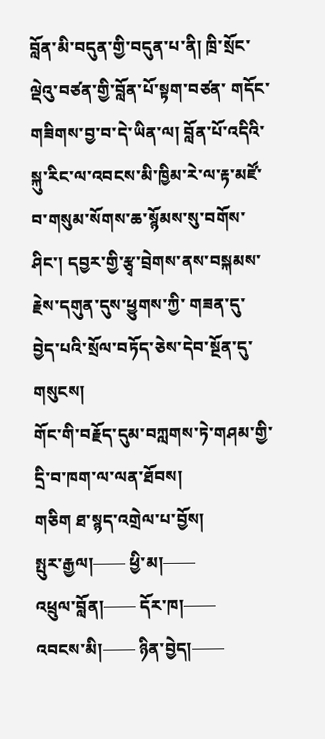བློན་མི་བདུན་གྱི་བདུན་པ་ནི། ཁྲི་སྲོང་ལྡེའུ་བཙན་གྱི་བློན་པོ་སྟག་བཙན་ གདོང་གཟིགས་བྱ་བ་དེ་ཡིན་ལ། བློན་པོ་འདིའི་སྐུ་རིང་ལ་འབངས་མི་ཁྱིམ་རེ་ལ་རྟ་མཛོ་བ་གསུམ་སོགས་ཆ་སྙོམས་སུ་བགོས་ཤིང་། དབྱར་གྱི་རྩྭ་བྲེགས་ནས་བསྐམས་རྗེས་དགུན་དུས་ཕྱུགས་ཀྱི་ གཟན་དུ་བྱེད་པའི་སྲོལ་བཏོད་ཅེས་དེབ་སྔོན་དུ་གསུངས།
གོང་གི་བརྗོད་དུམ་བཀླགས་ཏེ་གཤམ་གྱི་དྲི་བ་ཁག་ལ་ལན་ཐོབས།
གཅིག ཐ་སྙད་འགྲེལ་པ་བྱོས།
སྤུར་རྒྱལ།—— ཕྱི་མ།——
འཕྲུལ་བློན།—— དོར་ཁ།——
འབངས་མི།—— ཉིན་བྱེད།——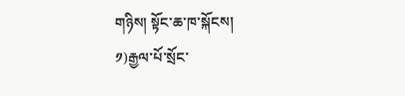གཉིས། སྟོང་ཆ་ཁ་སྐོངས།
༡)རྒྱལ་པོ་སྲོང་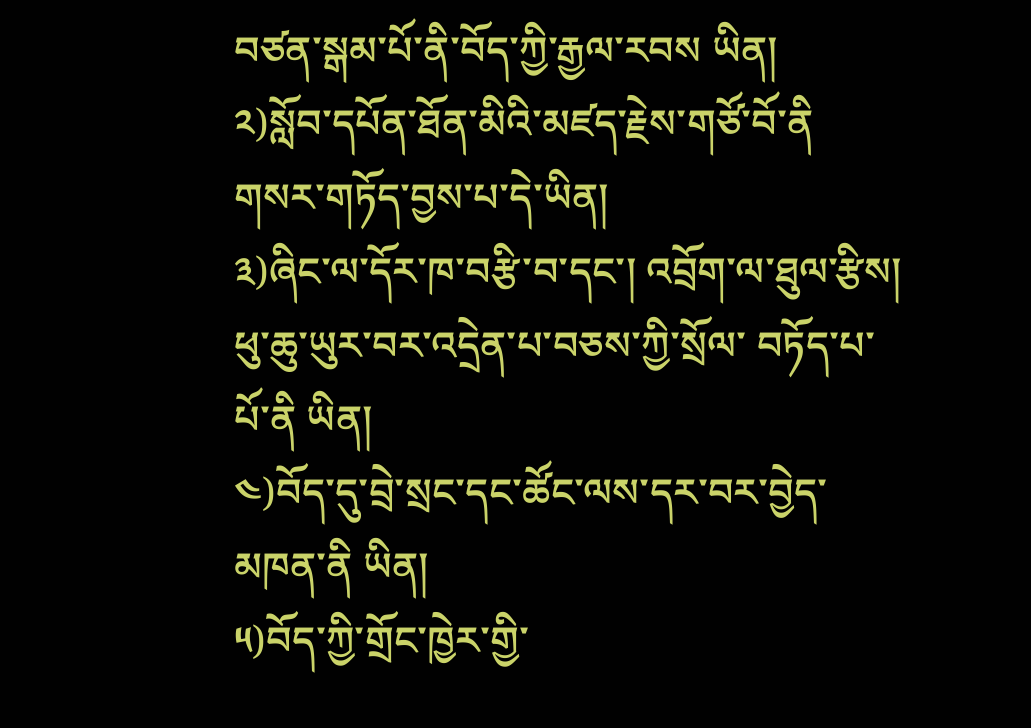བཙན་སྒམ་པོ་ནི་བོད་ཀྱི་རྒྱལ་རབས ཡིན།
༢)སློབ་དཔོན་ཐོན་མིའི་མཛད་རྗེས་གཙོ་བོ་ནི གསར་གཏོད་བྱས་པ་དེ་ཡིན།
༣)ཞིང་ལ་དོར་ཁ་བརྩི་བ་དང་། འབྲོག་ལ་ཐུལ་རྩིས། ཕུ་ཆུ་ཡུར་བར་འདྲེན་པ་བཅས་ཀྱི་སྲོལ་ བཏོད་པ་པོ་ནི ཡིན།
༤)བོད་དུ་བྲེ་སྲང་དང་ཚོང་ལས་དར་བར་བྱེད་མཁན་ནི ཡིན།
༥)བོད་ཀྱི་གྲོང་ཁྱེར་གྱི་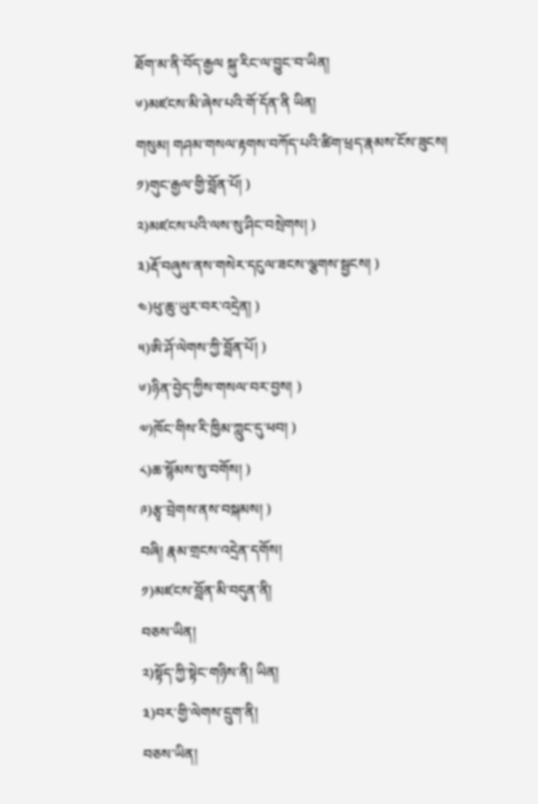ཐོག་མ་ནི་བོད་རྒྱལ སྐུ་རིང་ལ་བྱུང་བ་ཡིན།
༦)མཛངས་མི་ཞེས་པའི་གོ་དོན་ནི ཡིན།
གསུམ། གཤམ་གསལ་རྟགས་བཀོད་པའི་ཚིག་ཕྲད་རྣམས་ངོས་ཟུངས།
༡)གུང་རྒྱལ་གྱི་བློན་པོ། )
༢)མཛངས་པའི་ལས་སུ་ཤིང་བསྲེགས། )
༣)རྡོ་བཞུས་ནས་གསེར་དངུལ་ཟངས་ལྕགས་སྦྱངས། )
༤)ཕུ་ཆུ་ཡུར་བར་འདྲེན། )
༥)ཨི་ཤོ་ལེགས་ཀྱི་བློན་པོ། )
༦)ཉིན་བྱེད་ཀྱིས་གསལ་བར་བྱས། )
༧)ཁོང་གིས་རི་ཁྱིམ་ཀླུང་དུ་ཕབ། )
༨)ཆ་སྙོམས་སུ་བགོས། )
༩)རྩྭ་བྲེགས་ནས་བསྐམས། )
བཞི། རྣམ་གྲངས་འདྲེན་དགོས།
༡)མཛངས་བློན་མི་བདུན་ནི།
བཅས་ཡིན།
༢)སྟོད་ཀྱི་སྟེང་གཉིས་ནི། ཡིན།
༣)བར་གྱི་ལེགས་དྲུག་ནི།
བཅས་ཡིན།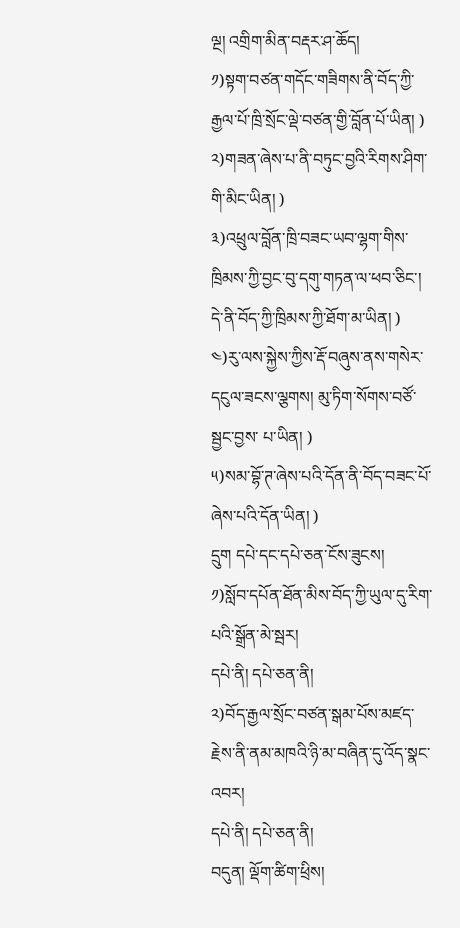ལྔ། འགྲིག་མིན་བརྡར་ཤ་ཆོད།
༡)སྟག་བཙན་གདོང་གཟིགས་ནི་བོད་ཀྱི་རྒྱལ་པོ་ཁྲི་སྲོང་ལྡེ་བཙན་གྱི་བློན་པོ་ཡིན། )
༢)གཟན་ཞེས་པ་ནི་བཏུང་བྱའི་རིགས་ཤིག་གི་མིང་ཡིན། )
༣)འཕྲུལ་བློན་ཁྲི་བཟང་ཡབ་ལྷག་གིས་ཁྲིམས་ཀྱི་བྱང་བུ་དགུ་གཏན་ལ་ཕབ་ཅིང་། དེ་ནི་བོད་ཀྱི་ཁྲིམས་ཀྱི་ཐོག་མ་ཡིན། )
༤)རུ་ལས་སྐྱེས་ཀྱིས་རྡོ་བཞུས་ནས་གསེར་དངུལ་ཟངས་ལྕགས། མུ་ཏིག་སོགས་བཙོ་སྦྱང་བྱས་ པ་ཡིན། )
༥)སམ་བྷོ་ཊ་ཞེས་པའི་དོན་ནི་བོད་བཟང་པོ་ཞེས་པའི་དོན་ཡིན། )
དྲུག དཔེ་དང་དཔེ་ཅན་ངོས་ཟུངས།
༡)སློབ་དཔོན་ཐོན་མིས་བོད་ཀྱི་ཡུལ་དུ་རིག་པའི་སྒྲོན་མེ་སྦར།
དཔེ་ནི། དཔེ་ཅན་ནི།
༢)བོད་རྒྱལ་སྲོང་བཙན་སྒམ་པོས་མཛད་རྗེས་ནི་ནམ་མཁའི་ཉི་མ་བཞིན་དུ་འོད་སྣང་འབར།
དཔེ་ནི། དཔེ་ཅན་ནི།
བདུན། ལྡོག་ཚིག་ཕྲིས།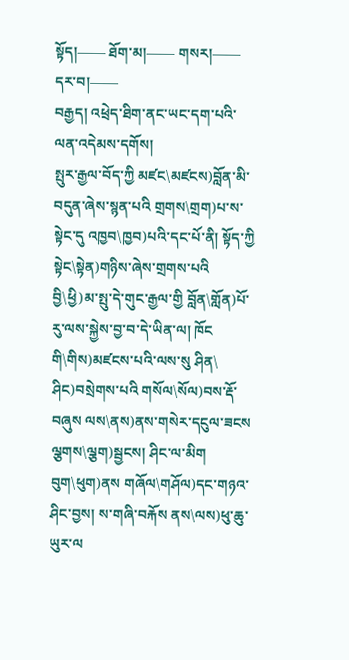སྟོད།—— ཐོག་མ།—— གསར།—— དར་བ།——
བརྒྱད། འཕྲེད་ཐིག་ནང་ཡང་དག་པའི་ལན་འདེམས་དགོས།
སྤུར་རྒྱལ་བོད་ཀྱི མཛང\མཛངས)བློན་མི་བདུན་ཞེས་སྙན་པའི གྲགས\གྲག)པ་ས་སྟེང་དུ འཁྱབ\ཁྱབ)པའི་དང་པོ་ནི། སྟོད་ཀྱི སྟེང\སྟེན)གཉིས་ཞེས་གྲགས་པའི བྱི\ཕྱི)མ་སྤུ་དེ་གུང་རྒྱལ་གྱི བློན\གློན)པོ་རུ་ལས་སྐྱེས་བྱ་བ་དེ་ཡིན་ལ། ཁོང གི\གིས)མཛངས་པའི་ལས་སུ ཤིན\ ཤིང)བསྲེགས་པའི གསོལ\སོལ)བས་རྡོ་བཞུས ལས\ནས)ནས་གསེར་དངུལ་ཟངས ལྕགས\ལྕག)སྦྱངས། ཤིང་ལ་མིག བུག\ཕུག)ནས གཞོལ\གཤོལ)དང་གཉའ་ཤིང་བྱས། ས་གཞི་བརྐོས ནས\ལས)ཕུ་ཆུ་ཡུར་ལ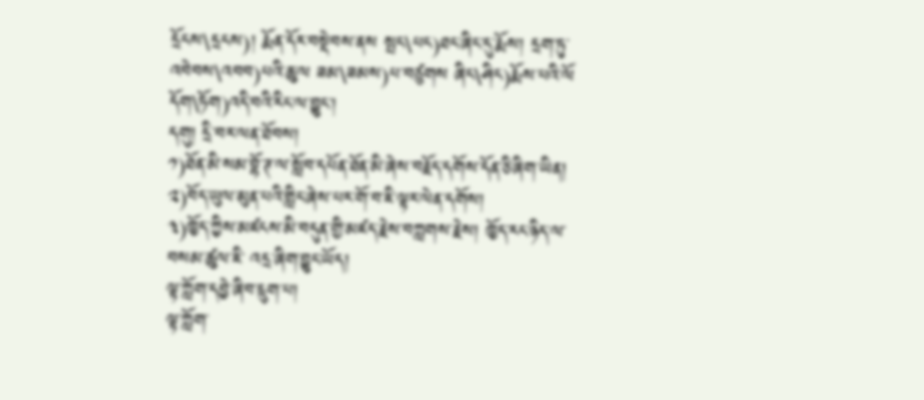དྲོངས\དྲངས)། རྨོན་དོར་བསྡེབས་ནས སྤང\པང)ཐང་ཞིང་དུ་རྨོས། དྲག་ཏུ་ འབེབས\འབབ)པའི་ཆུ་ལ ཟམ\ཟམས)པ་བཙུགས ཞིང\ཤིང)རྨོས་པའི་ལོ དོག\ཏོག)འདི་བའི་རིང་ལ་བྱུང་།
དགུ། དྲི་བར་ལན་ཐོབས།
༡)ཐོན་མི་སམ་བྷོ་ཊ་ལ་སློབ་དཔོན་ཐོན་མི་ཞེས་བརྗོད་དགོས་དོན་ཅི་ཞིག་ཡིན།
༢)བོད་ཡུལ་མུན་པའི་གླིང་ཞེས་པར་གོ་བ་ཇི་ལྟར་ལེན་དགོས།
༣)ཁྱོད་ཀྱིས་མཛངས་མི་བདུན་གྱི་མཛད་རྗེས་བཀླགས་རྗེས། ཁྱོད་རང་ཉིད་ལ་བསམ་ཚུལ་ཇི་ འདྲ་ཞིག་བྱུང་ཡོད།
ལྟ་ཀློག་དབྱེ་ཞིབ་དྲུག་པ།
ལྟ་ཀློག་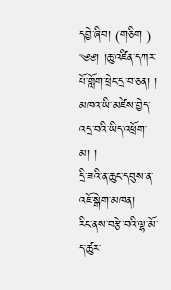དབྱེ་ཞིབ། (གཅིག )
༄༅། །ཆུ་འཛིན་དཀར་པོ་གློག་ཕྲེང་དྲ་བ་ཅན། །
མཁའ་ཡི་མཛེས་བྱེད་འདྲ་བའི་ཡིད་འཕྲོག་མ། །
དྲི་ཟའི་ན་ཆུང་དབུས་ན་འཇོ་སྒེག་མཁན།
རིང་ནས་བརྩེ་བའི་ལྷ་མོ་ད་ཚུར་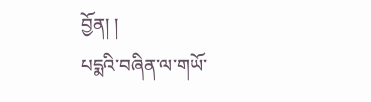བྱོན། །
པདྨའི་བཞིན་ལ་གཡོ་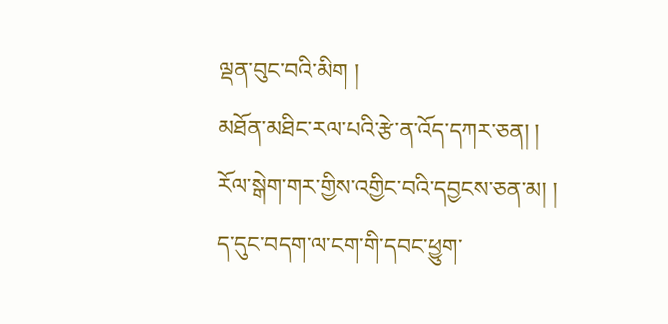ལྡན་བུང་བའི་མིག །
མཐོན་མཐིང་རལ་པའི་རྩེ་ན་འོད་དཀར་ཅན། །
རོལ་སྒེག་གར་གྱིས་འགྱིང་བའི་དབྱངས་ཅན་མ། །
ད་དུང་བདག་ལ་ངག་གི་དབང་ཕྱུག་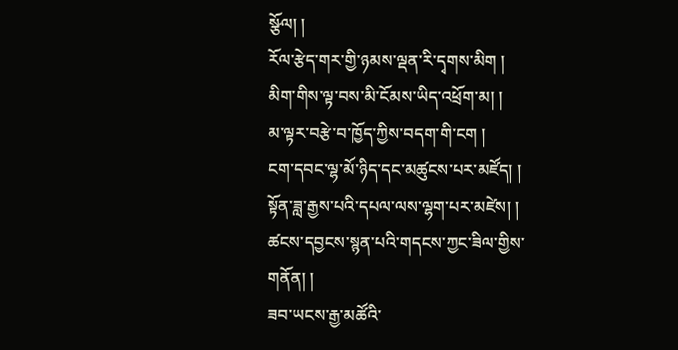སྩོལ། །
རོལ་རྩེད་གར་གྱི་ཉམས་ལྡན་རི་དྭགས་མིག །
མིག་གིས་ལྟ་བས་མི་ངོམས་ཡིད་འཕྲོག་མ། །
མ་ལྟར་བརྩེ་བ་ཁྱོད་ཀྱིས་བདག་གི་ངག །
ངག་དབང་ལྷ་མོ་ཉིད་དང་མཚུངས་པར་མཛོད། །
སྟོན་ཟླ་རྒྱས་པའི་དཔལ་ལས་ལྷག་པར་མཛེས། །
ཚངས་དབྱངས་སྙན་པའི་གདངས་ཀྱང་ཟིལ་གྱིས་གནོན། །
ཟབ་ཡངས་རྒྱ་མཚོའི་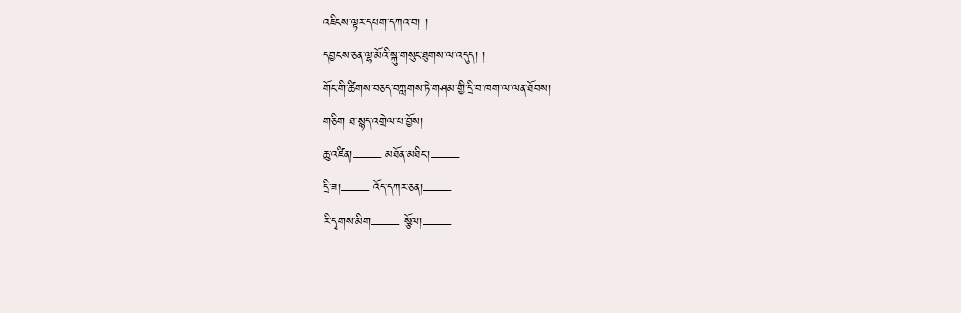འཇིངས་ལྟར་དཔག་དཀའ་བ། །
དབྱངས་ཅན་ལྷ་མོའི་སྐུ་གསུང་ཐུགས་ལ་འདུད། །
གོང་གི་ཚིགས་བཅད་བཀླགས་ཏེ་གཤམ་གྱི་དྲི་བ་ཁག་ལ་ལན་ཐོབས།
གཅིག ཐ་སྙད་འགྲེལ་པ་བྱོས།
ཆུ་འཛིན།—— མཐོན་མཐིང་།——
དྲི་ཟ།—— འོད་དཀར་ཅན།——
རི་དྭགས་མིག—— སྩོལ།——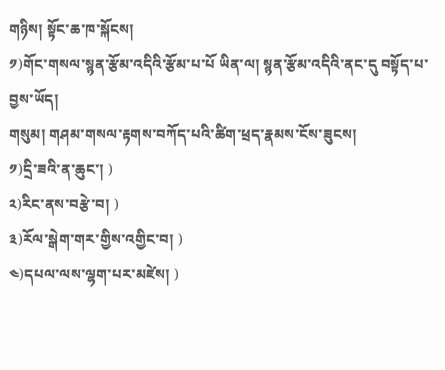གཉིས། སྟོང་ཆ་ཁ་སྐོངས།
༡)གོང་གསལ་སྙན་རྩོམ་འདིའི་རྩོམ་པ་པོ ཡིན་ལ། སྙན་རྩོམ་འདིའི་ནང་དུ བསྟོད་པ་བྱས་ཡོད།
གསུམ། གཤམ་གསལ་རྟགས་བཀོད་པའི་ཚིག་ཕྲད་རྣམས་ངོས་ཟུངས།
༡)དྲི་ཟའི་ན་ཆུང་། )
༢)རིང་ནས་བརྩེ་བ། )
༣)རོལ་སྒེག་གར་གྱིས་འགྱིང་བ། )
༤)དཔལ་ལས་ལྷག་པར་མཛེས། )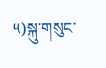༥)སྐུ་གསུང་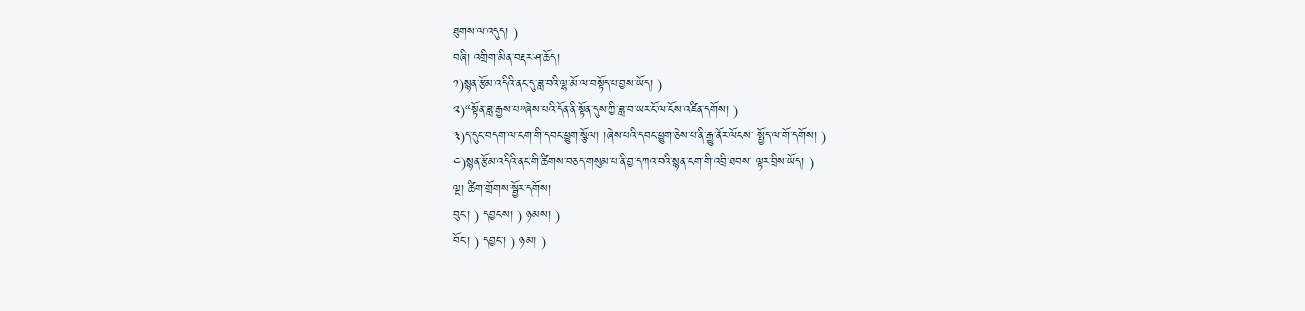ཐུགས་ལ་འདུད། )
བཞི། འགྲིག་མིན་བརྡར་ཤ་ཆོད།
༡)སྙན་རྩོམ་འདིའི་ནང་དུ་ཟླ་བའི་ལྷ་མོ་ལ་བསྟོད་པ་བྱས་ཡོད། )
༢)“སྟོན་ཟླ་རྒྱས་པ”ཞེས་པའི་དོན་ནི་སྟོན་དུས་ཀྱི་ཟླ་བ་ཡར་ངོ་ལ་ངོས་འཛིན་དགོས། )
༣)ད་དུང་བདག་ལ་ངག་གི་དབང་ཕྱུག་སྩོལ། །ཞེས་པའི་དབང་ཕྱུག་ཅེས་པ་ནི་རྒྱུ་ནོར་ལོངས་ སྤྱོད་ལ་གོ་དགོས། )
༤)སྙན་རྩོམ་འདིའི་ནང་གི་ཚིགས་བཅད་གསུམ་པ་ནི་བྱ་དཀའ་བའི་སྙན་ངག་གི་འབྲི་ཐབས་ ལྟར་བྲིས་ཡོད། )
ལྔ། ཚིག་གྲོགས་སྦྱོར་དགོས།
བུང་། ) དབྱངས། ) ཉམས། )
བོང་། ) དབྱང་། ) ཉམ། )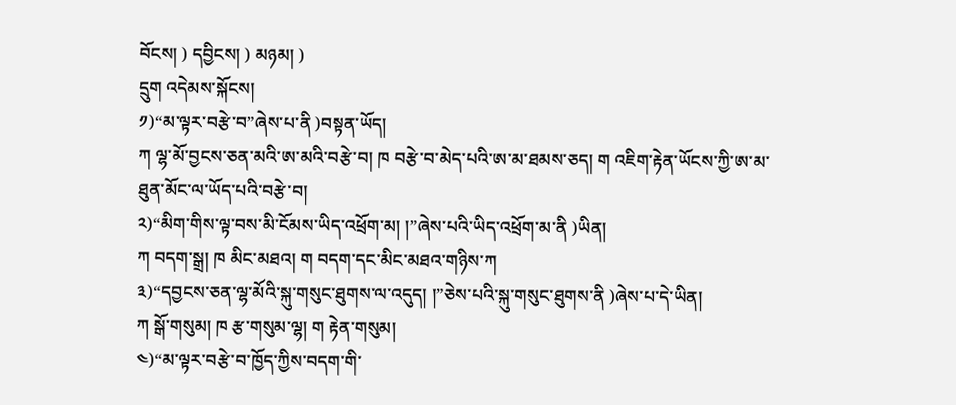བོངས། ) དབྱིངས། ) མཉམ། )
དྲུག འདེམས་སྐོངས།
༡)“མ་ལྟར་བརྩེ་བ”ཞེས་པ་ནི )བསྟན་ཡོད།
ཀ ལྷ་མོ་བྱངས་ཅན་མའི་ཨ་མའི་བརྩེ་བ། ཁ བརྩེ་བ་མེད་པའི་ཨ་མ་ཐམས་ཅད། ག འཇིག་རྟེན་ཡོངས་ཀྱི་ཨ་མ་ཐུན་མོང་ལ་ཡོད་པའི་བརྩེ་བ།
༢)“མིག་གིས་ལྟ་བས་མི་ངོམས་ཡིད་འཕྲོག་མ། །”ཞེས་པའི་ཡིད་འཕྲོག་མ་ནི )ཡིན།
ཀ བདག་སྒྲ། ཁ མིང་མཐའ། ག བདག་དང་མིང་མཐའ་གཉིས་ཀ
༣)“དབྱངས་ཅན་ལྷ་མོའི་སྐུ་གསུང་ཐུགས་ལ་འདུད། །”ཅེས་པའི་སྐུ་གསུང་ཐུགས་ནི )ཞེས་པ་དེ་ཡིན།
ཀ སྒོ་གསུམ། ཁ རྩ་གསུམ་ལྷ། ག རྟེན་གསུམ།
༤)“མ་ལྟར་བརྩེ་བ་ཁྱོད་ཀྱིས་བདག་གི་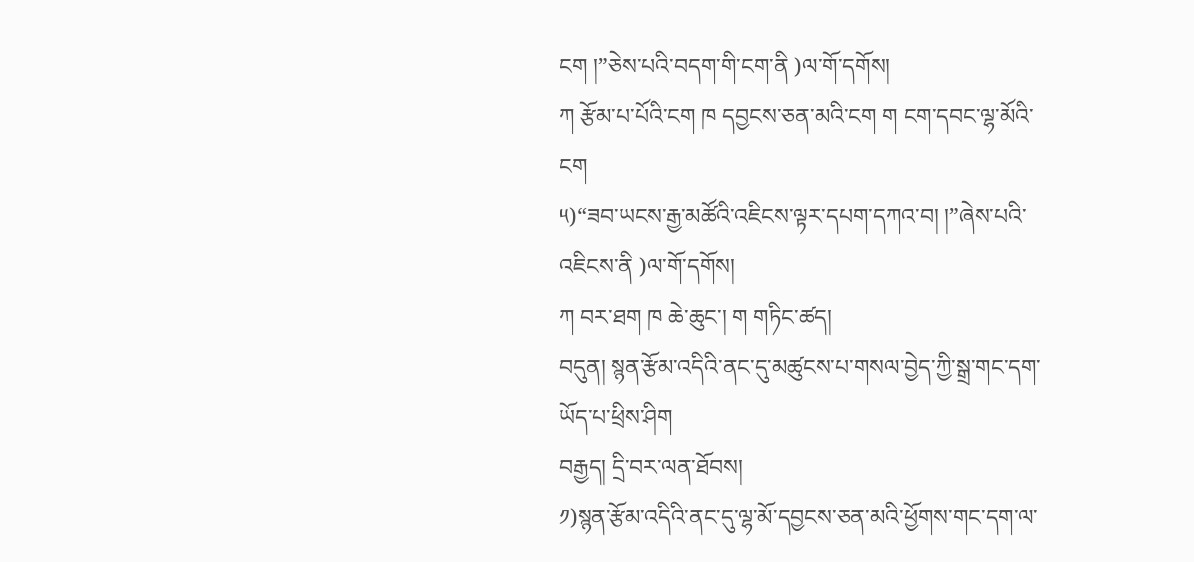ངག །”ཅེས་པའི་བདག་གི་ངག་ནི )ལ་གོ་དགོས།
ཀ རྩོམ་པ་པོའི་ངག ཁ དབྱངས་ཅན་མའི་ངག ག ངག་དབང་ལྷ་མོའི་ངག
༥)“ཟབ་ཡངས་རྒྱ་མཚོའི་འཇིངས་ལྟར་དཔག་དཀའ་བ། །”ཞེས་པའི་འཇིངས་ནི )ལ་གོ་དགོས།
ཀ བར་ཐག ཁ ཆེ་ཆུང་། ག གཏིང་ཚད།
བདུན། སྙན་རྩོམ་འདིའི་ནང་དུ་མཚུངས་པ་གསལ་བྱེད་ཀྱི་སྒྲ་གང་དག་ཡོད་པ་ཕྲིས་ཤིག
བརྒྱད། དྲི་བར་ལན་ཐོབས།
༡)སྙན་རྩོམ་འདིའི་ནང་དུ་ལྷ་མོ་དབྱངས་ཅན་མའི་ཕྱོགས་གང་དག་ལ་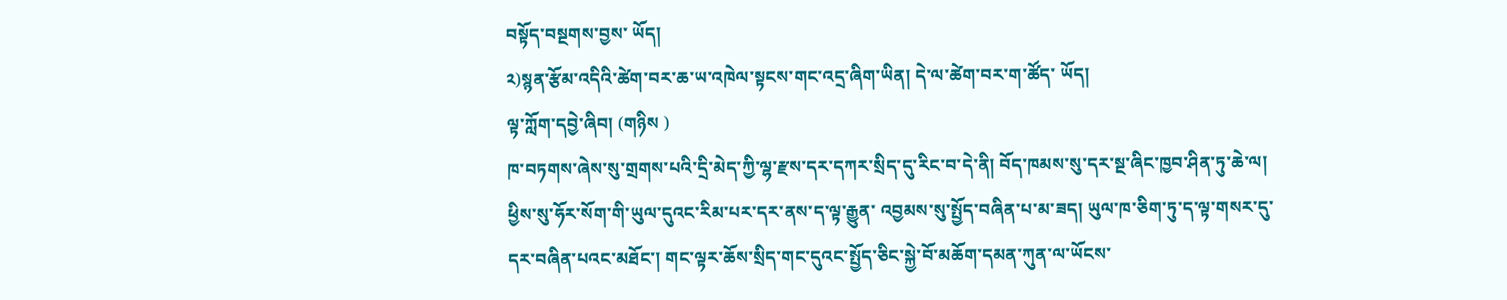བསྟོད་བསྔགས་བྱས་ ཡོད།
༢)སྙན་རྩོམ་འདིའི་ཚེག་བར་ཆ་ཡ་འཁེལ་སྟངས་གང་འདྲ་ཞིག་ཡིན། དེ་ལ་ཚེག་བར་ག་ཚོད་ ཡོད།
ལྟ་ཀློག་དབྱེ་ཞིབ། (གཉིས )
ཁ་བཏགས་ཞེས་སུ་གྲགས་པའི་དྲི་མེད་ཀྱི་ལྷ་རྫས་དར་དཀར་སྲིད་དུ་རིང་བ་དེ་ནི། བོད་ཁམས་སུ་དར་སྔ་ཞིང་ཁྱབ་ཤིན་ཏུ་ཆེ་ལ། ཕྱིས་སུ་ཧོར་སོག་གི་ཡུལ་དུའང་རིམ་པར་དར་ནས་ད་ལྟ་རྒྱུན་ འབྱམས་སུ་སྤྱོད་བཞིན་པ་མ་ཟད། ཡུལ་ཁ་ཅིག་ཏུ་ད་ལྟ་གསར་དུ་དར་བཞིན་པའང་མཐོང་། གང་ལྟར་ཆོས་སྲིད་གང་དུའང་སྤྱོད་ཅིང་སྐྱེ་བོ་མཆོག་དམན་ཀུན་ལ་ཡོངས་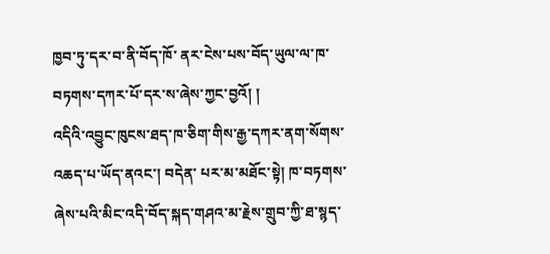ཁྱབ་ཏུ་དར་བ་ནི་བོད་ཁོ་ ནར་ངེས་པས་བོད་ཡུལ་ལ་ཁ་བཏགས་དཀར་པོ་དར་ས་ཞེས་ཀྱང་བྱའོ། །
འདིའི་འབྱུང་ཁུངས་ཐད་ཁ་ཅིག་གིས་རྒྱ་དཀར་ནག་སོགས་འཆད་པ་ཡོད་ནའང་། བདེན་ པར་མ་མཐོང་སྟེ། ཁ་བཏགས་ཞེས་པའི་མིང་འདི་བོད་སྐད་གཤའ་མ་རྗེས་གྲུབ་ཀྱི་ཐ་སྙད་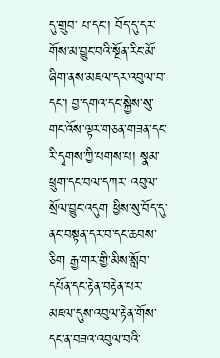དུ་གྲུབ་ པ་དང་། བོད་དུ་དར་གོས་མ་བྱུང་བའི་སྔོན་རིང་མོ་ཞིག་ནས་མཇལ་དར་འབུལ་བ་དང་། བྱ་དགའ་དང་སྐྱེས་སུ་གང་འོས་ལྟར་གཅན་གཟན་དང་རི་དྭགས་ཀྱི་པགས་པ། སྣམ་ཕྲུག་དང་བལ་དཀར་ འབུལ་སྲོལ་བྱུང་འདུག ཕྱིས་སུ་བོད་དུ་ནང་བསྟན་དར་བ་དང་ཆབས་ཅིག རྒྱ་གར་གྱི་མིས་སློབ་ དཔོན་དང་རྟེན་བརྟེན་པར་མཇལ་དུས་འབུལ་རྟེན་གོས་དང་ན་བཟའ་འབུལ་བའི་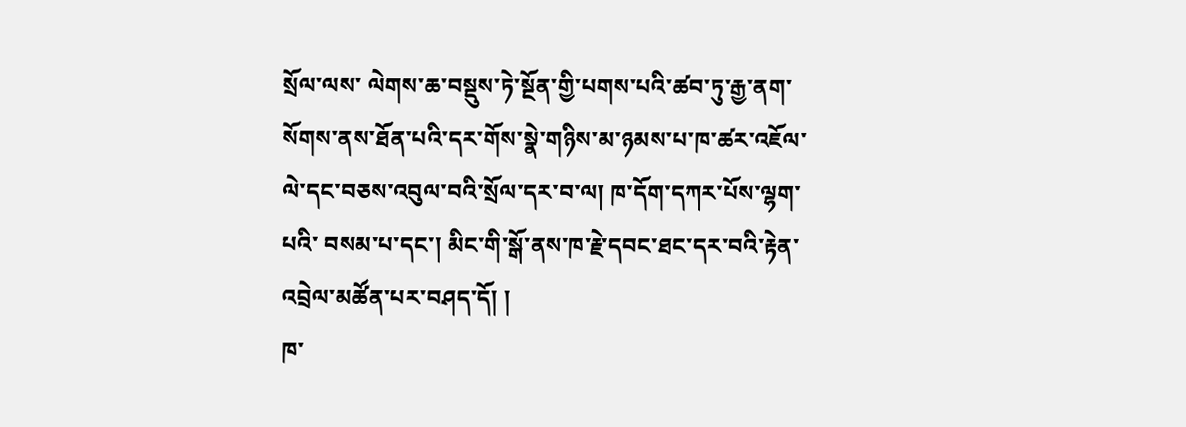སྲོལ་ལས་ ལེགས་ཆ་བསྡུས་ཏེ་སྔོན་གྱི་པགས་པའི་ཚབ་ཏུ་རྒྱ་ནག་སོགས་ནས་ཐོན་པའི་དར་གོས་སྣེ་གཉིས་མ་ཉམས་པ་ཁ་ཚར་འཇོལ་ལེ་དང་བཅས་འབུལ་བའི་སྲོལ་དར་བ་ལ། ཁ་དོག་དཀར་པོས་ལྷག་པའི་ བསམ་པ་དང་། མིང་གི་སྒོ་ནས་ཁ་རྗེ་དབང་ཐང་དར་བའི་རྟེན་འབྲེལ་མཚོན་པར་བཤད་དོ། །
ཁ་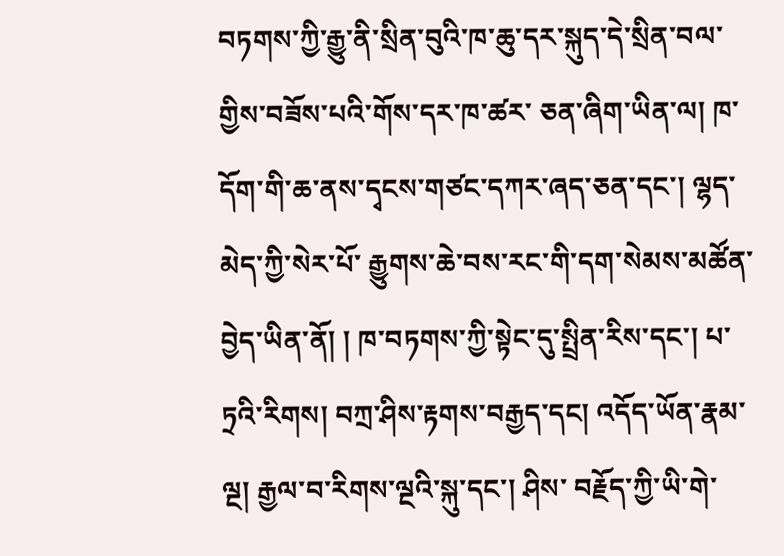བཏགས་ཀྱི་རྒྱུ་ནི་སྲིན་བུའི་ཁ་ཆུ་དར་སྐུད་དེ་སྲིན་བལ་གྱིས་བཟོས་པའི་གོས་དར་ཁ་ཚར་ ཅན་ཞིག་ཡིན་ལ། ཁ་དོག་གི་ཆ་ནས་དྭངས་གཙང་དཀར་ཞད་ཅན་དང་། ལྷད་མེད་ཀྱི་སེར་པོ་ རྒྱུགས་ཆེ་བས་རང་གི་དག་སེམས་མཚོན་བྱེད་ཡིན་ནོ། ། ཁ་བཏགས་ཀྱི་སྟེང་དུ་སྤྲིན་རིས་དང་། པ་ཏྲའི་རིགས། བཀྲ་ཤིས་རྟགས་བརྒྱད་དང། འདོད་ཡོན་རྣམ་ལྔ། རྒྱལ་བ་རིགས་ལྔའི་སྐུ་དང་། ཤིས་ བརྗོད་ཀྱི་ཡི་གེ་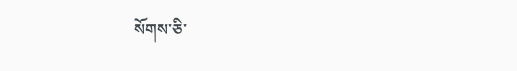སོགས་ཅི་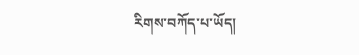རིགས་བཀོད་པ་ཡོད།